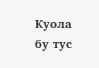Куола бу тус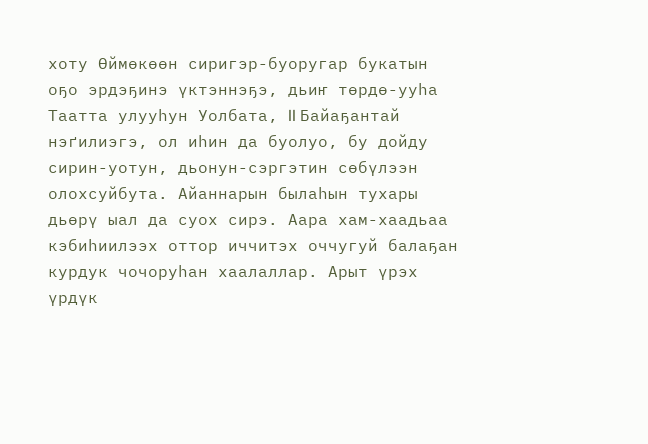хоту Өймөкөөн сиригэр-буоругар букатын оҕо эрдэҕинэ үктэннэҕэ, дьиҥ төрдө-ууһа Таатта улууһун Уолбата, II Байаҕантай нэґилиэгэ, ол иһин да буолуо, бу дойду сирин-уотун, дьонун-сэргэтин сөбүлээн олохсуйбута. Айаннарын былаһын тухары дьөрү ыал да суох сирэ. Аара хам-хаадьаа кэбиһиилээх оттор иччитэх оччугуй балаҕан курдук чочоруһан хаалаллар. Арыт үрэх үрдүк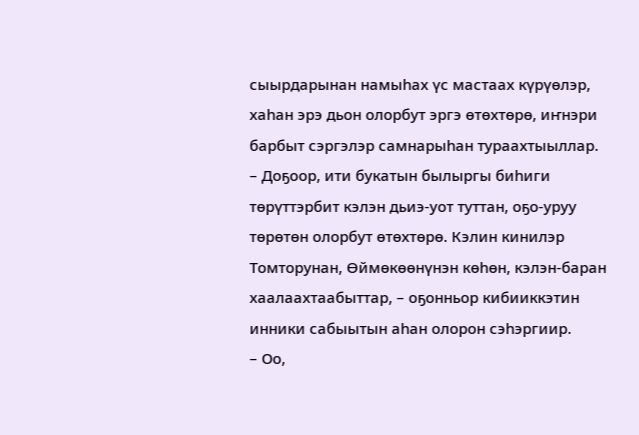сыырдарынан намыһах үс мастаах күрүөлэр, хаһан эрэ дьон олорбут эргэ өтөхтөрө, иҥнэри барбыт сэргэлэр самнарыһан тураахтыыллар.
– Доҕоор, ити букатын былыргы биһиги төрүттэрбит кэлэн дьиэ-уот туттан, оҕо-уруу төрөтөн олорбут өтөхтөрө. Кэлин кинилэр Томторунан, Өймөкөөнүнэн көһөн, кэлэн-баран хаалаахтаабыттар, – оҕонньор кибииккэтин инники сабыытын аһан олорон сэһэргиир.
– Оо,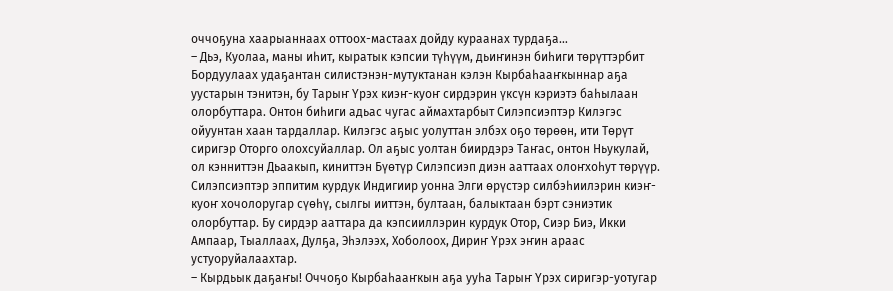оччоҕуна хаарыаннаах оттоох-мастаах дойду кураанах турдаҕа…
– Дьэ, Куолаа, маны иһит, кыратык кэпсии түһүүм, дьиҥинэн биһиги төрүттэрбит Бордуулаах удаҕантан силистэнэн-мутуктанан кэлэн Кырбаһааҥкыннар аҕа уустарын тэнитэн, бу Тарыҥ Үрэх киэҥ-куоҥ сирдэрин үксүн кэриэтэ баһылаан олорбуттара. Онтон биһиги адьас чугас аймахтарбыт Силэпсиэптэр Килэгэс ойуунтан хаан тардаллар. Килэгэс аҕыс уолуттан элбэх оҕо төрөөн, ити Төрүт сиригэр Оторго олохсуйаллар. Ол аҕыс уолтан биирдэрэ Таҥас, онтон Ньукулай, ол кэнниттэн Дьаакып, киниттэн Бүөтүр Силэпсиэп диэн ааттаах олоҥхоһут төрүүр. Силэпсиэптэр эппитим курдук Индигиир уонна Элги өрүстэр силбэһиилэрин киэҥ-куоҥ хочолоругар сүөһү, сылгы ииттэн, бултаан, балыктаан бэрт сэниэтик олорбуттар. Бу сирдэр ааттара да кэпсииллэрин курдук Отор, Сиэр Биэ, Икки Ампаар, Тыаллаах, Дулҕа, Эһэлээх, Хоболоох, Дириҥ Үрэх эҥин араас устуоруйалаахтар.
– Кырдьык даҕаҥы! Оччоҕо Кырбаһааҥкын аҕа ууһа Тарыҥ Үрэх сиригэр-уотугар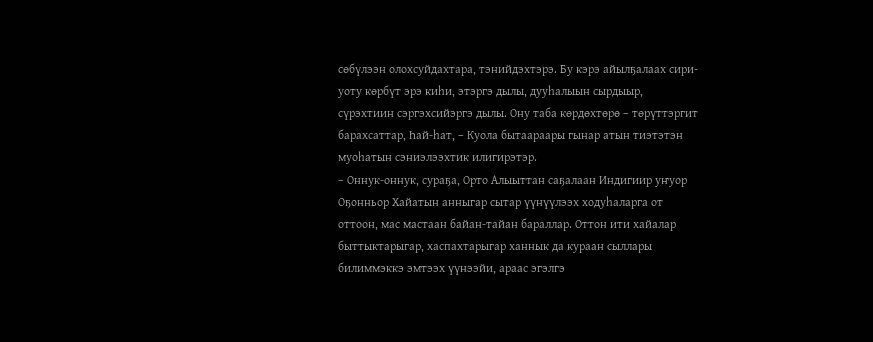сөбүлээн олохсуйдахтара, тэнийдэхтэрэ. Бу кэрэ айылҕалаах сири-уоту көрбүт эрэ киһи, этэргэ дылы, дууһалыын сырдыыр, сүрэхтиин сэргэхсийэргэ дылы. Ону таба көрдөхтөрө – төрүттэргит барахсаттар, Һай-һат, – Куола бытаараары гынар атын тиэтэтэн муоһатын сэниэлээхтик илигирэтэр.
– Оннук-оннук, сураҕа, Орто Алыыттан саҕалаан Индигиир уҥуор Оҕонньор Хайатын анныгар сытар үүнүүлээх ходуһаларга от оттоон, мас мастаан байан-тайан бараллар. Оттон ити хайалар быттыктарыгар, хаспахтарыгар ханнык да кураан сыллары билиммэккэ эмтээх үүнээйи, араас эгэлгэ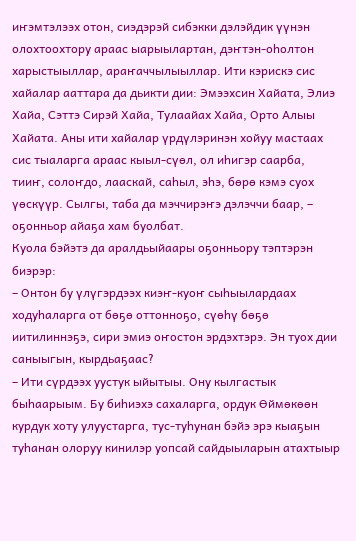иҥэмтэлээх отон, сиэдэрэй сибэкки дэлэйдик үүнэн олохтоохтору араас ыарыылартан, дэҥтэн-оһолтон харыстыыллар, араҥаччылыыллар. Ити кэрискэ сис хайалар ааттара да дьикти дии: Эмээхсин Хайата, Элиэ Хайа, Сэттэ Сирэй Хайа, Тулаайах Хайа, Орто Алыы Хайата. Аны ити хайалар үрдүлэринэн хойуу мастаах сис тыаларга араас кыыл-сүөл, ол иһигэр саарба, тииҥ, солоҥдо, лааскай, саһыл, эһэ, бөрө кэмэ суох үөскүүр. Сылгы, таба да мэччирэҥэ дэлэччи баар, – оҕонньор айаҕа хам буолбат.
Куола бэйэтэ да аралдьыйаары оҕонньору тэптэрэн биэрэр:
– Онтон бу үлүгэрдээх киэҥ-куоҥ сыһыылардаах ходуһаларга от бөҕө оттонноҕо, сүөһү бөҕө иитилиннэҕэ, сири эмиэ оҥостон эрдэхтэрэ. Эн туох дии саныыгын, кырдьаҕаас?
– Ити сүрдээх уустук ыйытыы. Ону кылгастык быһаарыым. Бу биһиэхэ сахаларга, ордук Өймөкөөн курдук хоту улуустарга, тус-туһунан бэйэ эрэ кыаҕын туһанан олоруу кинилэр уопсай сайдыыларын атахтыыр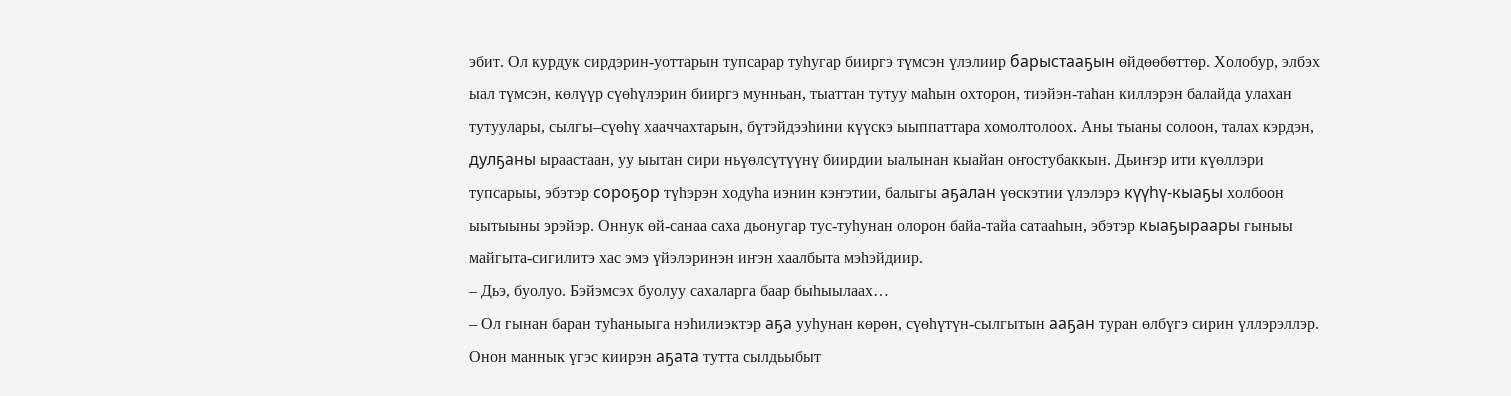эбит. Ол курдук сирдэрин-уоттарын тупсарар туһугар бииргэ түмсэн үлэлиир барыстааҕын өйдөөбөттөр. Холобур, элбэх ыал түмсэн, көлүүр сүөһүлэрин бииргэ мунньан, тыаттан тутуу маһын охторон, тиэйэн-таһан киллэрэн балайда улахан тутуулары, сылгы–сүөһү хааччахтарын, бүтэйдээһини күүскэ ыыппаттара хомолтолоох. Аны тыаны солоон, талах кэрдэн, дулҕаны ыраастаан, уу ыытан сири ньүөлсүтүүнү биирдии ыалынан кыайан оҥостубаккын. Дьиҥэр ити күөллэри тупсарыы, эбэтэр сороҕор түһэрэн ходуһа иэнин кэҥэтии, балыгы аҕалан үөскэтии үлэлэрэ күүһү-кыаҕы холбоон ыытыыны эрэйэр. Оннук өй-санаа саха дьонугар тус-туһунан олорон байа-тайа сатааһын, эбэтэр кыаҕыраары гыныы майгыта-сигилитэ хас эмэ үйэлэринэн иҥэн хаалбыта мэһэйдиир.
– Дьэ, буолуо. Бэйэмсэх буолуу сахаларга баар быһыылаах…
– Ол гынан баран туһаныыга нэһилиэктэр аҕа ууһунан көрөн, сүөһүтүн-сылгытын ааҕан туран өлбүгэ сирин үллэрэллэр. Онон маннык үгэс киирэн аҕата тутта сылдьыбыт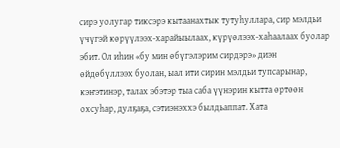сирэ уолугар тиксэрэ кытаанахтык тутуһуллара, сир мэлдьи үчүгэй көрүүлээх-харайыылаах, күрүөлээх-хаһаалаах буолар эбит. Ол иһин «бу мин өбүгэлэрим сирдэрэ» диэн өйдөбүллээх буолан, ыал ити сирин мэлдьи тупсарынар, кэҥэтинэр, талах эбэтэр тыа саба үүнэрин кытта өртөөн охсуһар, дулҕаҕа, сэтиэнэххэ былдьаппат. Хата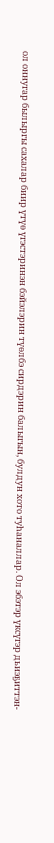ол оннугар былыргы сахалар биир үтүө үгэстэринэн бэйэлэрин түөлбэ сирдэрин балыгын, булдун хото туһаналлар. Ол эбэтэр үксүгэр дьиэҕиттэн-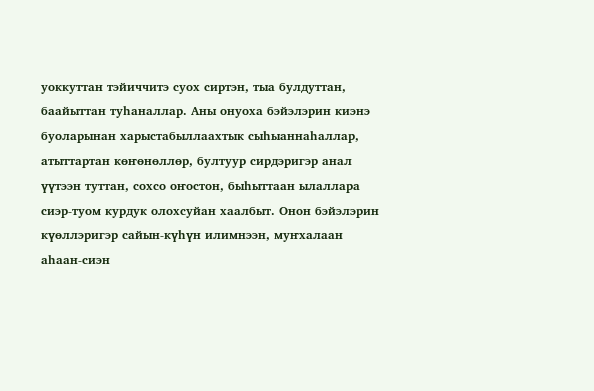уоккуттан тэйиччитэ суох сиртэн, тыа булдуттан, баайыттан туһаналлар. Аны онуоха бэйэлэрин киэнэ буоларынан харыстабыллаахтык сыһыаннаһаллар, атыттартан көҥөнөллөр, бултуур сирдэригэр анал үүтээн туттан, сохсо оҥостон, быһыттаан ылаллара сиэр-туом курдук олохсуйан хаалбыт. Онон бэйэлэрин күөллэригэр сайын-күһүн илимнээн, муҥхалаан аһаан-сиэн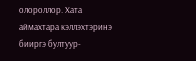олороллор. Хата аймахтара кэллэхтэринэ бииргэ бултуур-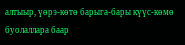алтыыр, үөрэ-көтө барыга-бары күүс-көмө буолаллара баар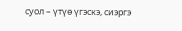суол – үтүө үгэскэ, сиэргэ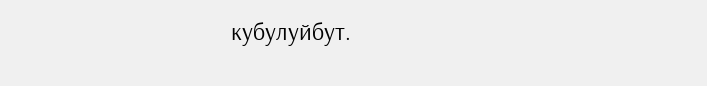кубулуйбут.